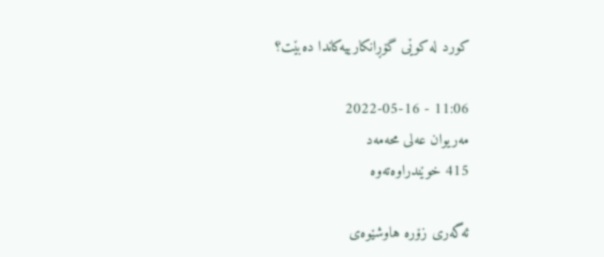كورد له‌ كوێی‌ گۆڕانكارییه‌كاندا ده‌بێت؟

11:06 - 2022-05-16
مه‌ریوان عه‌لی‌ محه‌مه‌د
415 خوێندراوەتەوە

ئەگەری زۆرە هاوشێوه‌ی‌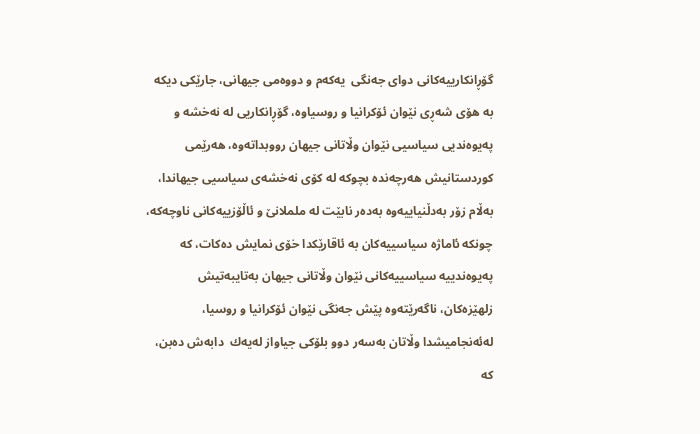گۆڕانكارییه‌كانی‌ دوای‌ جه‌نگی‌  یه‌كه‌م و دووه‌می‌ جیهانی‌، جارێكی‌ دیكه‌ به‌ هۆی‌ شه‌ڕی‌ نێوان ئۆكرانیا و روسیاوه‌، گۆڕانكاریی‌ له‌ نه‌خشه‌ و په‌یوه‌ندیی سیاسیی نێوان وڵاتانی جیهان رووبداته‌وه‌، هه‌رێمی‌ كوردستانیش هه‌رچه‌نده‌ بچوكه‌ له‌ كۆی‌ نه‌خشه‌ی‌ سیاسیی جیهاندا، به‌ڵام زۆر به‌دڵنیاییه‌وه‌ به‌ده‌ر نابێت له‌ ململانێ و ئاڵۆزییه‌كانی ناوچه‌كه‌، چونكه‌ ئاماژه‌ سیاسییه‌كان به‌ ئاقارێكدا خۆی‌ نمایش ده‌كات، كه‌ په‌یوه‌ندییه‌ سیاسییه‌كانی نێوان وڵاتانی جیهان به‌تایبه‌تیش زلهێزه‌كان، ناگه‌رێته‌وه‌ پێش جه‌نگی‌ نێوان ئۆكرانیا و روسیا، له‌ئه‌نجامیشدا وڵاتان به‌سه‌ر دوو بلۆكی‌ جیاواز له‌یه‌ك  دابه‌ش ده‌بن، كه‌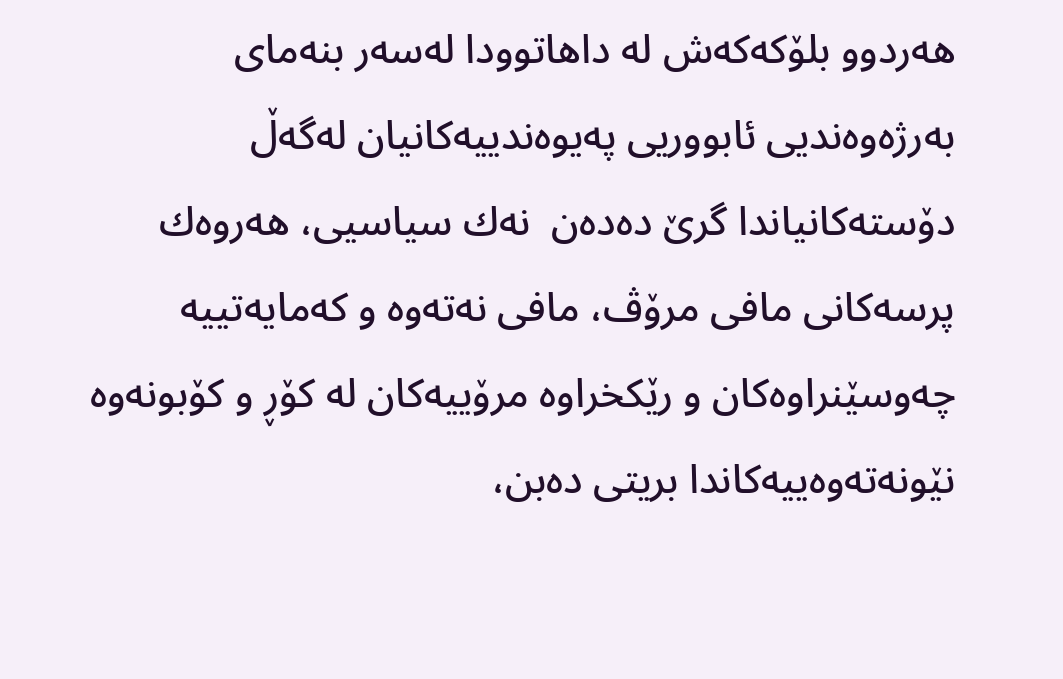هه‌ردوو بلۆكه‌كه‌ش له‌ داهاتوودا له‌سه‌ر بنه‌مای‌ به‌رژه‌وه‌ندیی ئابووریی‌ په‌یوه‌ندییه‌كانیان له‌گه‌ڵ دۆسته‌كانیاندا گرێ ده‌ده‌ن  نه‌ك سیاسیی، هه‌روه‌ك پرسه‌كانی‌ مافی‌ مرۆڤ، مافی‌ نه‌ته‌وه‌ و كه‌مایه‌تییه‌ چه‌وسێنراوه‌كان و رێكخراوه‌ مرۆییه‌كان له‌ كۆڕ و كۆبونه‌وه‌ نێونه‌ته‌وه‌ییه‌كاندا بریتی ده‌بن،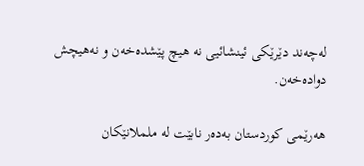له‌چه‌ند دێرێكی‌ ئینشائیی نه‌ هیچ پێشده‌خه‌ن و نه‌هیچش دواده‌خه‌ن.

هه‌رێمی كوردستان به‌ده‌ر نابێت له‌ ململانێكان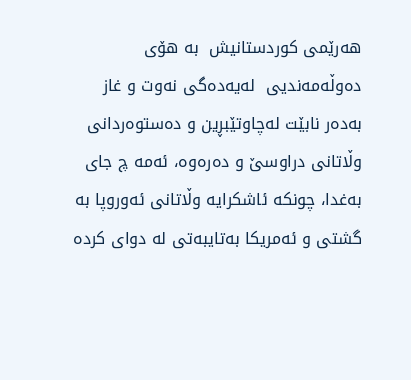هه‌رێمی‌ كوردستانیش  به‌ هۆی‌ ده‌وڵه‌مه‌ندیی  له‌یه‌ده‌گی‌ نه‌وت و غاز به‌ده‌ر نابێت له‌چاوتێبڕین و ده‌ستوه‌ردانی‌ وڵاتانی‌ دراوسێ و ده‌ره‌وه‌، ئه‌مه‌ چ جای به‌غدا، چونكه‌ ئاشكرایه‌ وڵاتانی‌ ئه‌وروپا به‌ گشتی‌ و ئه‌مریكا به‌تایبه‌تی‌ له‌ دوای‌ كرده‌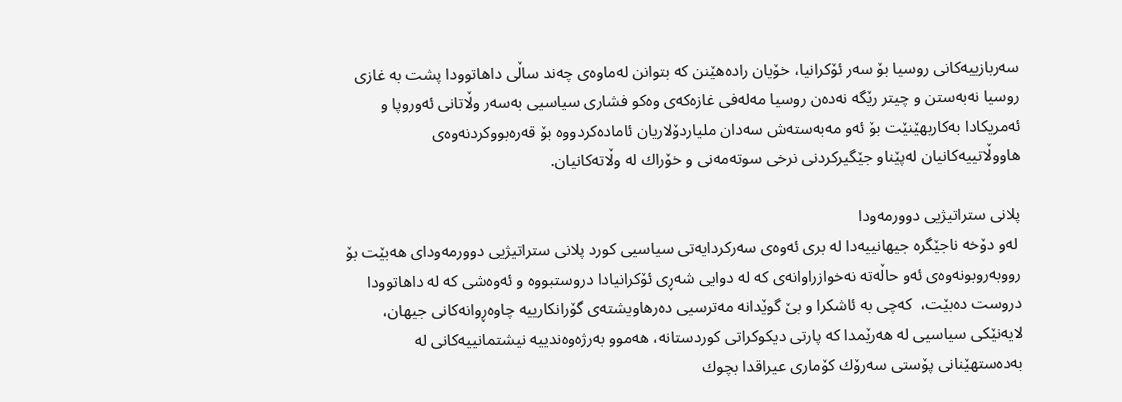سه‌ربازییه‌كانی روسیا بۆ سه‌ر ئۆكرانیا، خۆیان راده‌هێنن كه‌ بتوانن له‌ماوه‌ی‌ چه‌ند ساڵی‌ داهاتوودا پشت به‌ غازی‌ روسیا نه‌به‌ستن و چیتر رێگه‌ نه‌ده‌ن روسیا مه‌له‌فی‌ غازه‌كه‌ی‌ وه‌كو فشاری‌ سیاسیی به‌سه‌ر وڵاتانی‌ ئه‌وروپا و ئه‌مریكادا به‌كاربهێنێت بۆ ئه‌و مه‌به‌سته‌ش سه‌دان ملیاردۆلاریان ئاماده‌كردووه‌ بۆ قه‌ره‌بووكردنه‌وه‌ی‌ هاووڵاتییه‌كانیان له‌پێناو جێگیركردنی‌ نرخی‌ سوته‌مه‌نی‌ و خۆراك له‌ وڵاته‌كانیان.

پلانی‌ ستراتیژیی دوورمه‌ودا
 له‌و دۆخه‌ ناجێگره‌ جیهانییه‌دا له‌ بری‌ ئه‌وه‌ی‌ سه‌ركردایه‌تی‌ سیاسیی كورد پلانی‌ ستراتیژیی دوورمه‌ودای‌ هه‌بێت بۆ رووبه‌روبونه‌وه‌ی‌ ئه‌و حاڵه‌ته‌ نه‌خوازراوانه‌ی‌ كه‌ له‌ دوایی‌ شه‌ڕی‌ ئۆكرانیادا دروستبووه‌ و ئه‌وه‌شی‌ كه‌ له‌ داهاتوودا دروست ده‌بێت،  كه‌چی‌ به‌ ئاشكرا و بێ گوێدانه‌ مه‌ترسیی ده‌رهاویشته‌ی‌ گۆرانكارییه‌ چاوه‌ڕوانه‌كانی‌ جیهان، لایه‌نێكی‌ سیاسیی له‌ هه‌رێمدا كه‌ پارتی دیكوكراتی كوردستانه‌، هه‌موو به‌رژه‌وه‌ندییه‌ نیشتمانییه‌كانی‌ له‌ به‌ده‌ستهێنانی‌ پۆستی‌ سه‌رۆك كۆماری‌ عیراقدا بچوك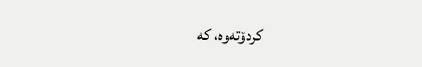كردۆته‌وه‌، كه‌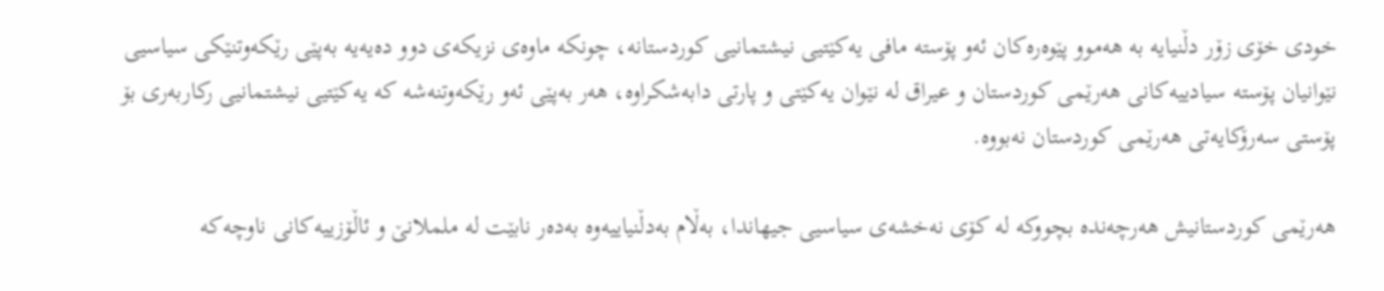خودی‌ خۆی‌ زۆر دڵنیایه‌ به‌ هه‌موو پێوه‌ره‌كان ئه‌و پۆسته‌ مافی‌ یه‌كێتیی‌ نیشتمانیی‌ كوردستانه‌، چونكه‌ ماوه‌ی‌ نزیكه‌ی‌ دوو ده‌یه‌یه‌ به‌پێی‌ رێكه‌وتنێكی‌ سیاسیی نێوانیان پۆسته‌ سیادییه‌كانی‌ هه‌رێمی‌ كوردستان و عیراق له‌ نێوان یه‌كێتی و پارتی دابه‌شكراوه‌، هه‌ر به‌پێی‌ ئه‌و رێكه‌وتنه‌شه‌ كه‌ یه‌كێتیی نیشتمانیی ركاربه‌ری‌ بۆ پۆستی‌ سه‌رۆكایه‌تی‌ هه‌رێمی‌ كوردستان نه‌بووه‌.

هه‌رێمی‌ كوردستانیش هه‌رچه‌نده‌ بچووكه‌ له‌ كۆی‌ نه‌خشه‌ی‌ سیاسیی جیهاندا، به‌ڵام به‌دڵنیاییه‌وه‌ به‌ده‌ر نابێت له‌ ململانێ و ئاڵۆزییه‌كانی ناوچه‌كه‌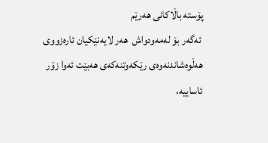پۆسته‌ باڵاكانی هه‌رێم
 ئه‌گه‌ر بۆ له‌مه‌ودواش  هه‌ر لایه‌نێكیان ئاره‌زووی‌ هه‌ڵوه‌شاندنه‌وه‌ی‌ رێكه‌وتنه‌كه‌ی‌ هه‌بێت ئه‌وا زۆر ئاساییه‌،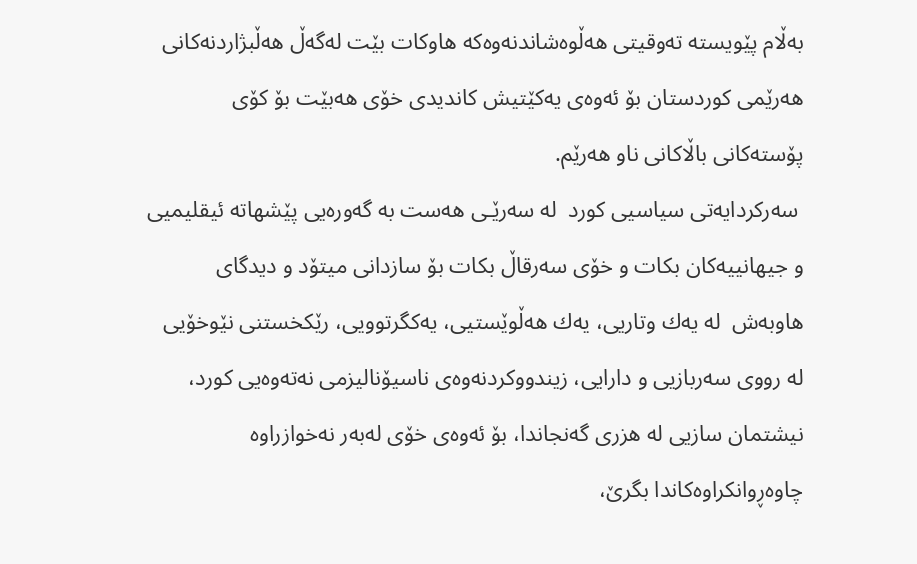به‌ڵام پێویسته‌ ته‌وقیتی‌ هه‌ڵوه‌شاندنه‌وه‌كه‌ هاوكات بێت له‌گه‌ڵ هه‌ڵبژاردنه‌كانی‌ هه‌رێمی‌ كوردستان بۆ ئه‌وه‌ی‌ یه‌كێتیش كاندیدی‌ خۆی‌ هه‌بێت بۆ كۆی‌ پۆسته‌كانی‌ باڵاكانی ناو هه‌رێم.
 سه‌ركردایه‌تی‌ سیاسیی كورد  له‌ سه‌رێـی هه‌ست به‌ گه‌وره‌یی پێشهاته‌ ئیقلیمیی و جیهانییه‌كان بكات و خۆی سه‌رقاڵ بكات بۆ سازدانی‌ میتۆد و دیدگای‌ هاوبه‌ش  له‌ یه‌ك وتاریی، یه‌ك هه‌ڵوێستیی، یه‌كگرتوویی، رێكخستنی‌ نێوخۆیی له‌ رووی‌ سه‌ربازیی و دارایی، زیندووكردنه‌وه‌ی‌ ناسیۆنالیزمی‌ نه‌ته‌وه‌یی كورد، نیشتمان سازیی له‌ هزری‌ گه‌نجاندا، بۆ ئه‌وه‌ی‌ خۆی‌ له‌به‌ر نه‌خوازراوه‌ چاوه‌ڕوانکراوەکاندا بگرێ،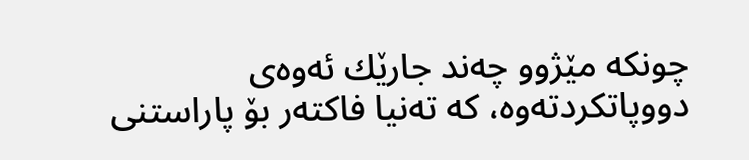چونكه‌ مێژوو چه‌ند جارێك ئه‌وه‌ی‌ دووپاتكردته‌وه‌، كه‌ ته‌نیا فاكته‌ر بۆ پاراستنی‌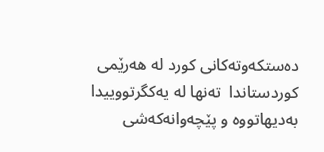ده‌ستكه‌وته‌كانی‌ كورد له‌ هه‌رێمی‌ كوردستاندا  ته‌نها له‌ یه‌كگرتووییدا به‌دیهاتووه‌ و پێچه‌وانه‌كه‌شی‌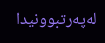له‌په‌رتبوونیدا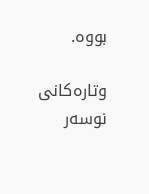بووه‌.

وتارەکانی نوسەر